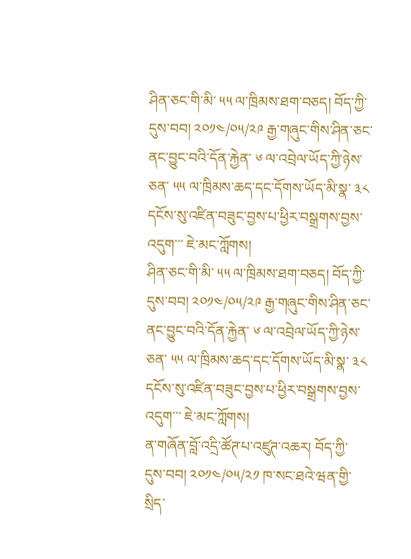ཤིན་ཅང་གི་མི་ ༥༥ ལ་ཁྲིམས་ཐག་བཅད། བོད་ཀྱི་དུས་བབ། ༢༠༡༤/༠༥/༢༩ རྒྱ་གཞུང་གིས་ཤིན་ཅང་ནང་བྱུང་བའི་དོན་རྐྱེན་ ༦ ལ་འབྲེལ་ཡོད་ཀྱི་ཉེས་ཅན་ ༥༥ ལ་ཁྲིམས་ཆད་དང་དོགས་ཡོད་མི་སྣ་ ༣༨ དངོས་སུ་འཛིན་བཟུང་བྱས་པ་ཕྱིར་བསྒྲགས་བྱས་འདུག་་་ ཇེ་མང་ཀློགས།
ཤིན་ཅང་གི་མི་ ༥༥ ལ་ཁྲིམས་ཐག་བཅད། བོད་ཀྱི་དུས་བབ། ༢༠༡༤/༠༥/༢༩ རྒྱ་གཞུང་གིས་ཤིན་ཅང་ནང་བྱུང་བའི་དོན་རྐྱེན་ ༦ ལ་འབྲེལ་ཡོད་ཀྱི་ཉེས་ཅན་ ༥༥ ལ་ཁྲིམས་ཆད་དང་དོགས་ཡོད་མི་སྣ་ ༣༨ དངོས་སུ་འཛིན་བཟུང་བྱས་པ་ཕྱིར་བསྒྲགས་བྱས་འདུག་་་ ཇེ་མང་ཀློགས།
ན་གཞོན་བློ་འདྲི་ཚོཊ་པ་འཛུཊ་འཆར། བོད་ཀྱི་དུས་བབ། ༢༠༡༤/༠༥/༢༡ ཁ་སང་ཐའེ་ཝན་གྱི་སྲིད་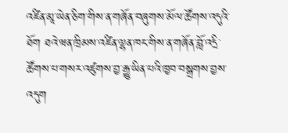འཛིན་མཱ་ཡེན་ཅིག་གིས་ན་གཞོན་བཞུགས་མོལ་ཚོགས་འདུའི་ཐོག ཐའེ་ཝན་ཁྲིམས་འཛིན་ལྷན་ཁང་གིས་ན་གཞོན་བློ་འདྲི་ཚོགས་པ་གསར་འཛུགས་བྱ་རྒྱུ་ཡིན་པའི་ཁྱབ་བསྒྲགས་བྱས་འདུག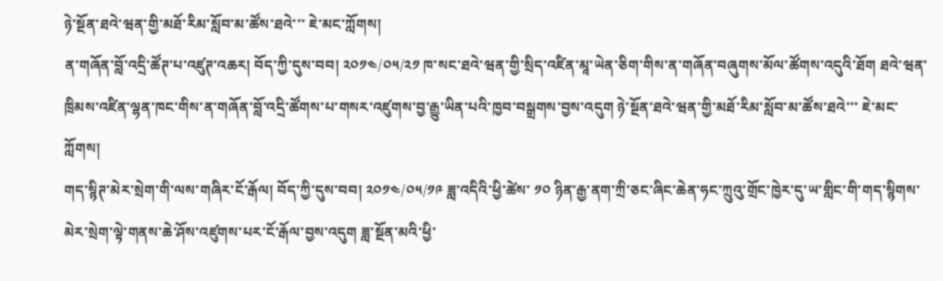ཉེ་སྔོན་ཐའེ་ཝན་གྱི་མཐོ་རིམ་སློབ་མ་ཚོས་ཐའེ་་་ ཇེ་མང་ཀློགས།
ན་གཞོན་བློ་འདྲི་ཚོཊ་པ་འཛུཊ་འཆར། བོད་ཀྱི་དུས་བབ། ༢༠༡༤/༠༥/༢༡ ཁ་སང་ཐའེ་ཝན་གྱི་སྲིད་འཛིན་མཱ་ཡེན་ཅིག་གིས་ན་གཞོན་བཞུགས་མོལ་ཚོགས་འདུའི་ཐོག ཐའེ་ཝན་ཁྲིམས་འཛིན་ལྷན་ཁང་གིས་ན་གཞོན་བློ་འདྲི་ཚོགས་པ་གསར་འཛུགས་བྱ་རྒྱུ་ཡིན་པའི་ཁྱབ་བསྒྲགས་བྱས་འདུག ཉེ་སྔོན་ཐའེ་ཝན་གྱི་མཐོ་རིམ་སློབ་མ་ཚོས་ཐའེ་་་ ཇེ་མང་ཀློགས།
གད་སྙིཊ་མེར་སྲེག་གི་ལས་གཞིར་ངོ་རྒོལ། བོད་ཀྱི་དུས་བབ། ༢༠༡༤/༠༥/༡༩ ཟླ་འདིའི་ཕྱི་ཚེས་ ༡༠ ཉིན་རྒྱ་ནག་ཀྲི་ཅང་ཞིང་ཆེན་ཧང་ཀྲུའུ་གྲོང་ཁྱེར་དུ་ཡ་གླིང་གི་གད་སྙིགས་མེར་སྲེག་ལྟེ་གནས་ཆེ་ཤོས་འཛུགས་པར་ངོ་རྒོལ་བྱས་འདུག ཟླ་སྔོན་མའི་ཕྱི་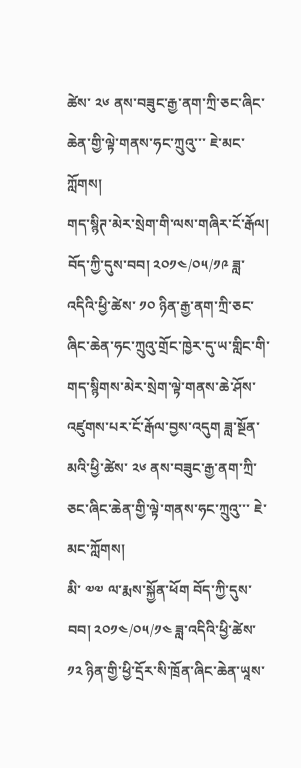ཚེས་ ༢༦ ནས་བཟུང་རྒྱ་ནག་ཀྲི་ཅང་ཞིང་ཆེན་གྱི་ལྟེ་གནས་ཧང་ཀྲུའུ་་་ ཇེ་མང་ཀློགས།
གད་སྙིཊ་མེར་སྲེག་གི་ལས་གཞིར་ངོ་རྒོལ། བོད་ཀྱི་དུས་བབ། ༢༠༡༤/༠༥/༡༩ ཟླ་འདིའི་ཕྱི་ཚེས་ ༡༠ ཉིན་རྒྱ་ནག་ཀྲི་ཅང་ཞིང་ཆེན་ཧང་ཀྲུའུ་གྲོང་ཁྱེར་དུ་ཡ་གླིང་གི་གད་སྙིགས་མེར་སྲེག་ལྟེ་གནས་ཆེ་ཤོས་འཛུགས་པར་ངོ་རྒོལ་བྱས་འདུག ཟླ་སྔོན་མའི་ཕྱི་ཚེས་ ༢༦ ནས་བཟུང་རྒྱ་ནག་ཀྲི་ཅང་ཞིང་ཆེན་གྱི་ལྟེ་གནས་ཧང་ཀྲུའུ་་་ ཇེ་མང་ཀློགས།
མི་ ༧༧ ལ་རྨས་སྐྱོན་ཕོག བོད་ཀྱི་དུས་བབ། ༢༠༡༤/༠༥/༡༤ ཟླ་འདིའི་ཕྱི་ཚེས་ ༡༢ ཉིན་གྱི་ཕྱི་དྲོར་སི་ཁྲོན་ཞིང་ཆེན་ཡཱས་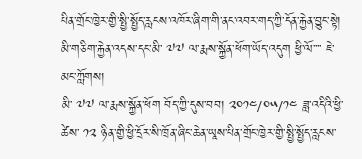པིན་གྲོང་ཁྱེར་གྱི་སྤྱི་སྤྱོད་རླངས་འཁོར་ཞིག་གི་ནང་འབར་གད་ཀྱི་དོན་རྐྱེན་བྱུང་སྟེ། མི་གཅིག་རྐྱེན་འདས་དང་མི་ ༧༧ ལ་རྨས་སྐྱོན་ཕོག་ཡོད་འདུག ཕྱི་ལོ་་་་ ཇེ་མང་ཀློགས།
མི་ ༧༧ ལ་རྨས་སྐྱོན་ཕོག བོད་ཀྱི་དུས་བབ། ༢༠༡༤/༠༥/༡༤ ཟླ་འདིའི་ཕྱི་ཚེས་ ༡༢ ཉིན་གྱི་ཕྱི་དྲོར་སི་ཁྲོན་ཞིང་ཆེན་ཡཱས་པིན་གྲོང་ཁྱེར་གྱི་སྤྱི་སྤྱོད་རླངས་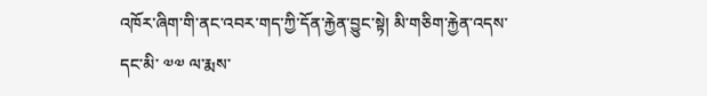འཁོར་ཞིག་གི་ནང་འབར་གད་ཀྱི་དོན་རྐྱེན་བྱུང་སྟེ། མི་གཅིག་རྐྱེན་འདས་དང་མི་ ༧༧ ལ་རྨས་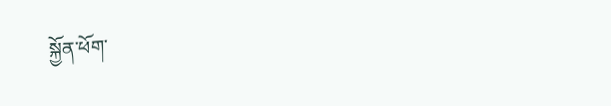སྐྱོན་ཕོག་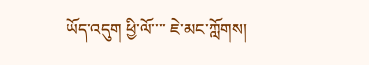ཡོད་འདུག ཕྱི་ལོ་་་་ ཇེ་མང་ཀློགས།